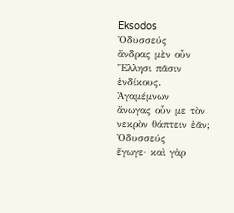Eksodos
Ὀδυσσεύς
ἄνδρας μὲν οὖν Ἕλλησι πᾶσιν ἐνδίκους.
Ἀγαμέμνων
ἄνωγας οὖν με τὸν νεκρὸν θάπτειν ἐᾶν;
Ὀδυσσεύς
ἔγωγε· καὶ γὰρ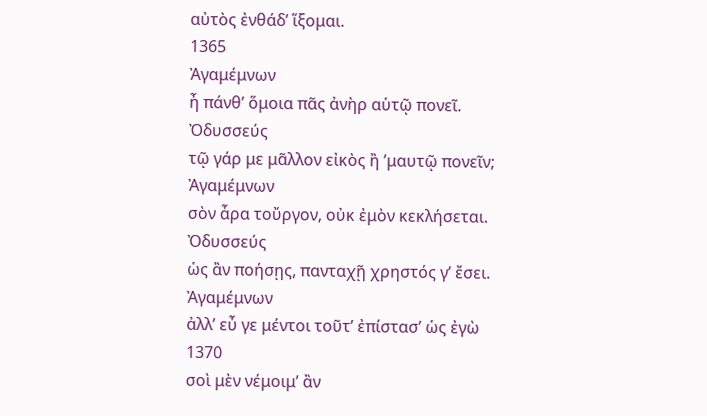αὐτὸς ἐνθάδʼ ἵξομαι.
1365
Ἀγαμέμνων
ἦ πάνθʼ ὅμοια πᾶς ἀνὴρ αὑτῷ πονεῖ.
Ὀδυσσεύς
τῷ γάρ με μᾶλλον εἰκὸς ἢ ʼμαυτῷ πονεῖν;
Ἀγαμέμνων
σὸν ἆρα τοὔργον, οὐκ ἐμὸν κεκλήσεται.
Ὀδυσσεύς
ὡς ἂν ποήσῃς, πανταχῇ χρηστός γʼ ἔσει.
Ἀγαμέμνων
ἀλλʼ εὖ γε μέντοι τοῦτʼ ἐπίστασʼ ὡς ἐγὼ
1370
σοὶ μὲν νέμοιμʼ ἂν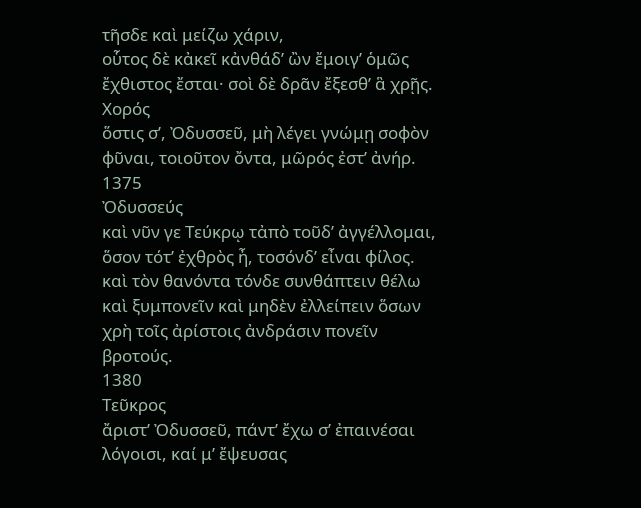τῆσδε καὶ μείζω χάριν,
οὗτος δὲ κἀκεῖ κἀνθάδʼ ὢν ἔμοιγʼ ὁμῶς
ἔχθιστος ἔσται· σοὶ δὲ δρᾶν ἔξεσθʼ ἃ χρῇς.
Χορός
ὅστις σʼ, Ὀδυσσεῦ, μὴ λέγει γνώμῃ σοφὸν
φῦναι, τοιοῦτον ὄντα, μῶρός ἐστʼ ἀνήρ.
1375
Ὀδυσσεύς
καὶ νῦν γε Τεύκρῳ τἀπὸ τοῦδʼ ἀγγέλλομαι,
ὅσον τότʼ ἐχθρὸς ἦ, τοσόνδʼ εἶναι φίλος.
καὶ τὸν θανόντα τόνδε συνθάπτειν θέλω
καὶ ξυμπονεῖν καὶ μηδὲν ἐλλείπειν ὅσων
χρὴ τοῖς ἀρίστοις ἀνδράσιν πονεῖν βροτούς.
1380
Τεῦκρος
ἄριστʼ Ὀδυσσεῦ, πάντʼ ἔχω σʼ ἐπαινέσαι
λόγοισι, καί μʼ ἔψευσας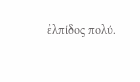ἐλπίδος πολύ.